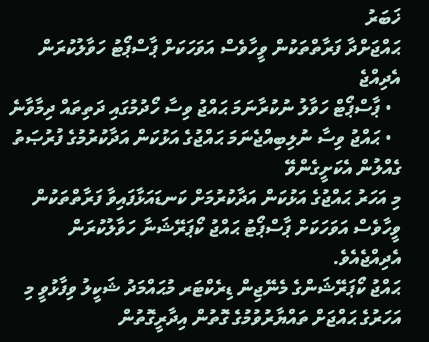ޚަބަރު
ޙައްޖަށްދާ ފަރާތްތަކުން ވީހާވެސް އަވަހަކަށް ޕާސްޕޯޓު ހަވާލުކުރަން އެދިއްޖެ
  • ޕާސްޕޯޓް ހަވާލު ނުކުރާނަމަ ޙައްޖު ވިސާ ހޯދުމުގައި ދަތިތައް ދިމާވާނެ
  • ޙައްޖު ވިސާ ނުލިބިއްޖެނަމަ ޙައްޖުގެ އަޅުކަން އަދާކުރުމުގެ ފުރުޞަތު ގެއްލުން އެކަށީގެންވޭ
މި އަހަރު ޙައްޖުގެ އަޅުކަން އަދާކުރުމަށް ކަނޑައަޅާފައިވާ ފަރާތްތަކުން ވީހާވެސް އަވަހަކަށް ޕާސްޕޯޓު ޙައްޖު ކޯޕަރޭޝަނާ ހަވާލުކުރަން އެދިއްޖެއެވެ.
ޙައްޖު ކޯޕަރޭޝަންގެ މެނޭޖިން ޑިރެކްޓަރ މުޙައްމަދު ޝަކީލު ވިފާޅުވީ މި އަހަރުގެ ޙައްޖަށް ތައްޔާރުވުމުގެ ގޮތުން އިދާރީގޮތުން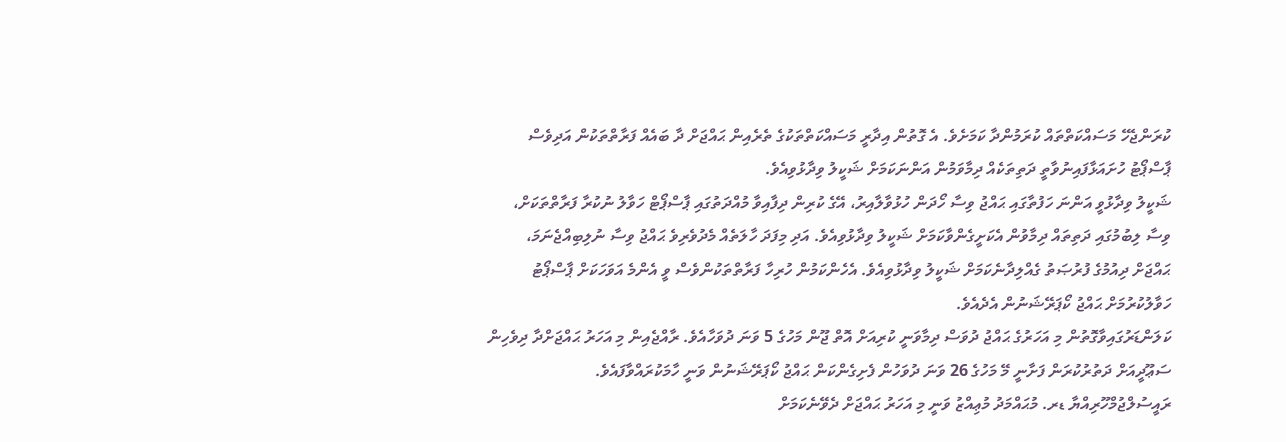ކުރަންޖެހޭ މަސައްކަތްތައް ކުރަމުންދާ ކަމަށެވެ. އެ ގޮތުން އިދާރީ މަސައްކަތްތަކުގެ ތެރެއިން ޙައްޖަށް ދާ ބައެއް ފަރާތްތަކުން އަދިވެސް ޕާސްޕޯޓު ހުށައަޅާފައިނުވާތީ ދަތިތަކެއް ދިމާވަމުން އަންނަކަމަށް ޝަކީލު ވިދާޅުވިއެވެ.
ޝަކީލު ވިދާޅުވީ އަންނަ ހަފުތާގައި ޙައްޖު ވިސާ ހޯދަން ހުޅުވާލާއިރު، އޭގެ ކުރިން ދިފާއިވާ މުއްދަތުގައި ޕާސްޕޯޓް ހަވާލު ނުކުރާ ފަރާތްތަކަށް، ވިސާ ލިބުމުގައި ދަތިތައް ދިމާވުން އެކަށީގެންވާކަމަށް ޝަކީލު ވިދާޅުވިއެވެ. އަދި މިފަދަ ހާލަތެއް މެދުވެރިވެ ޙައްޖު ވިސާ ނުލިބިއްޖެނަމަ، ޙައްޖަށް ދިއުމުގެ ފުރުޞަތު ގެއްލިދާނެކަމަށް ޝަކީލު ވިދާޅުވިއެވެ. އެހެންކަމުން ހުރިހާ ފަރާތްތަކުންވެސް ވީ އެންމެ އަވަހަކަށް ޕާސްޕޯޓު ހަވާލުކުރުމަށް ޙައްޖު ކޯޕަރޭޝަނުން އެދެއެވެ.
ކަލަންޑަރުގައިވާގޮތުން މި އަހަރުގެ ޙައްޖު ދުވަސް ދިމާވަނީ ކުރިއަށް އޮތް ޖޫން މަހުގެ 5 ވަނަ ދުވަހާއެވެ. ރާއްޖެއިން މި އަހަރު ޙައްޖަށްދާ ދިވެހިން ސަޢޫދީއަށް ދަތުރުކުރަން ފަށާނީ މޭ މަހުގެ 26 ވަނަ ދުވަހުން ފެށިގެންކަން ޙައްޖު ކޯޕަރޭޝަނުން ވަނީ ހާމަކުރައްވާފައެވެ.
ރައީސުލްޖުމްހޫރިއްޔާ ޑރ. މުޙައްމަދު މުޢިއްޒު ވަނީ މި އަހަރު ޙައްޖަށް ދެވޭނެކަމަށް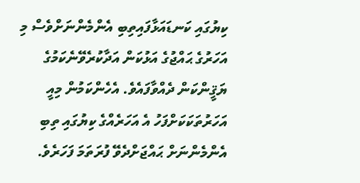ކިޔުގައި ކަނޑައަޅާފައިތިބި އެންމެންނަށްވެސް މި އަހަރުގެ ޙައްޖުގެ އަޅުކަން އަދާކުރެވޭނެކަމުގެ ޔަޤީންކަން ދެއްވާފައެވެ. އެހެންކަމުން މިއީ އަހަރުތަކަކަށްފަހު އެ އަހަރެއްގެ ކިޔުގައި ތިބި އެންމެންނަށް ޙައްޖަށްދެވޭ ފުރަތަމަ ފަހަރެވެ.